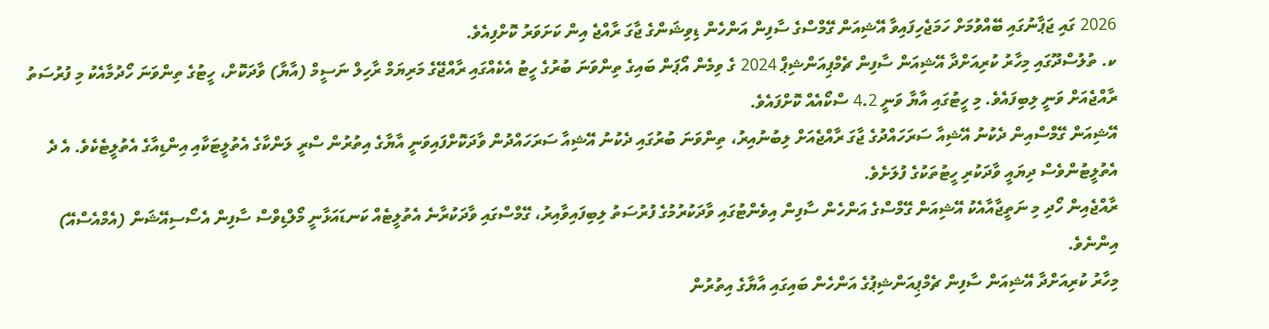2026 ގައި ޖަޕާނުގައި ބޭއްވުމަށް ހަމަޖެހިފައިވާ އޭޝިއަން ގޭމްސްގެ ސާފިން އަންހެން ޑިވިޝަންގެ ޖާގަ ރާއްޖެ އިން ކަށަވަރު ކޮށްފިއެވެ.
ކ. ތުލުސްދޫގައި މިހާރު ކުރިއަށްދާ އޭޝިއަން ސާފިން ޗެމްޕިއަންޝިޕް 2024 ގެ ވިމެން އޯޕަން ބައިގެ ތިންވަނަ ބުރުގެ ހީޓު އެކެއްގައި ރާއްޖޭގެ މަރިޔަމް ރާހިލް ނަސީމް (އާޔާ) ވާދަކޮށް، ހީޓުގެ ތިންވަނަ ހޯދުމާއެކު މި ފުރުސަތު ރާއްޖެއަށް ވަނީ ލިބިފައެވެ. މި ހީޓުގައި އާޔާ ވަނީ 4.2 ސްކޯއެއް ކޮށްފައެވެ.
އޭޝިއަން ގޭމްސްއިން ދެކުނު އޭޝިއާ ސަރަހައްދުގެ ޖާގަ ރާއްޖެއަށް ލިބުނުއިރު، ތިންވަނަ ބުރުގައި ދެކުނު އޭޝިއާ ސަރަހައްދުން ވާދަކޮށްފައިވަނީ އާޔާގެ އިތުރުން ސްރީ ލަންކާގެ އެތުލީޓަކާއި އިންޑިއާގެ އެތުލީޓެކެވެ. އެ ދެ އެތުލީޓުންވެސް ދިޔައީ ވާދަކުރި ހީޓުތަކުގެ ފުލަށެވެ.
ރާއްޖެއިން ހޯދި މި ނަތީޖާއާއެކު އޭޝިއަން ގޭމްސްގެ އަންހެން ސާފިން އިވެންޓުގައި ވާދަކުރުމުގެ ފުރުސަތު ލިބިފައިވާއިރު، ގޭމްސްގައި ވާދަކުރާނެ އެތުލީޓެއް ކަނޑައަޅާނީ މޯލްޑިވްސް ސާފިން އެސޯސިއޭޝަން (އެމްއެސްއޭ) އިންނެވެ.
މިހާރު ކުރިއަށްދާ އޭޝިއަން ސާފިން ޗެމްޕިއަންޝިޕުގެ އަންހެން ބައިގައި އާޔާގެ އިތުރުން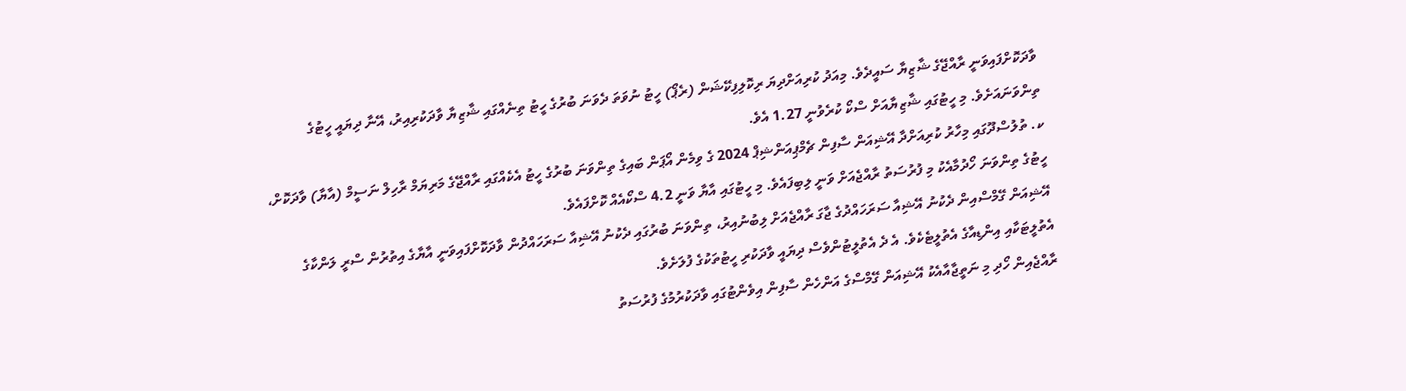ވާދަކޮށްފައިވަނީ ރާއްޖޭގެ ޝާޒިޔާ ސައީދެވެ. މިއަދު ކުރިއަށްދިޔަ ރިކޮލިފިކޭޝަން (ރެޕޯ) ހީޓު ނުވަތަ ދެވަނަ ބުރުގެ ހީޓު ތިނެއްގައި ޝާޒިޔާ ވާދަކުރިއިރު، އޭނާ ދިޔައީ ހީޓުގެ ތިންވަނައަށެވެ. މި ހީޓުގައި ޝާޒިޔާއަށް ސްކޯ ކުރެވުނީ 1.27 އެވެ.
ކ. ތުލުސްދޫގައި މިހާރު ކުރިއަށްދާ އޭޝިއަން ސާފިން ޗެމްޕިއަންޝިޕް 2024 ގެ ވިމެން އޯޕަން ބައިގެ ތިންވަނަ ބުރުގެ ހީޓު އެކެއްގައި ރާއްޖޭގެ މަރިޔަމް ރާހިލް ނަސީމް (އާޔާ) ވާދަކޮށް، ހީޓުގެ ތިންވަނަ ހޯދުމާއެކު މި ފުރުސަތު ރާއްޖެއަށް ވަނީ ލިބިފައެވެ. މި ހީޓުގައި އާޔާ ވަނީ 4.2 ސްކޯއެއް ކޮށްފައެވެ.
އޭޝިއަން ގޭމްސްއިން ދެކުނު އޭޝިއާ ސަރަހައްދުގެ ޖާގަ ރާއްޖެއަށް ލިބުނުއިރު، ތިންވަނަ ބުރުގައި ދެކުނު އޭޝިއާ ސަރަހައްދުން ވާދަކޮށްފައިވަނީ އާޔާގެ އިތުރުން ސްރީ ލަންކާގެ އެތުލީޓަކާއި އިންޑިއާގެ އެތުލީޓެކެވެ. އެ ދެ އެތުލީޓުންވެސް ދިޔައީ ވާދަކުރި ހީޓުތަކުގެ ފުލަށެވެ.
ރާއްޖެއިން ހޯދި މި ނަތީޖާއާއެކު އޭޝިއަން ގޭމްސްގެ އަންހެން ސާފިން އިވެންޓުގައި ވާދަކުރުމުގެ ފުރުސަތު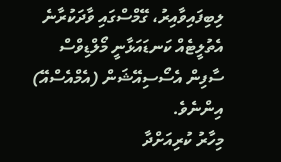ލިބިފައިވާއިރު، ގޭމްސްގައި ވާދަކުރާނެ އެތުލީޓެއް ކަނޑައަޅާނީ މޯލްޑިވްސް ސާފިން އެސޯސިއޭޝަން (އެމްއެސްއޭ) އިންނެވެ.
މިހާރު ކުރިއަށްދާ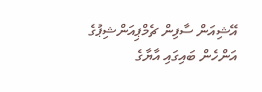އޭޝިއަން ސާފިން ޗެމްޕިއަންޝިޕުގެ އަންހެން ބައިގައި އާޔާގެ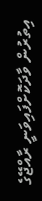އިތުރުން ވާދަކޮށްފައިވަނީ ރާއްޖޭގެ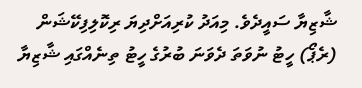ޝާޒިޔާ ސައީދެވެ. މިއަދު ކުރިއަށްދިޔަ ރިކޮލިފިކޭޝަން (ރެޕޯ) ހީޓު ނުވަތަ ދެވަނަ ބުރުގެ ހީޓު ތިނެއްގައި ޝާޒިޔާ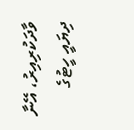ވާދަކުރިއިރު، އޭނާ ދިޔައީ ހީޓުގެ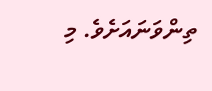ތިންވަނައަށެވެ. މި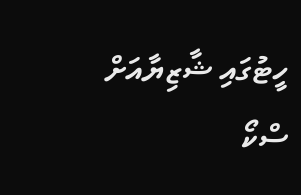ހީޓުގައި ޝާޒިޔާއަށް ސްކޯ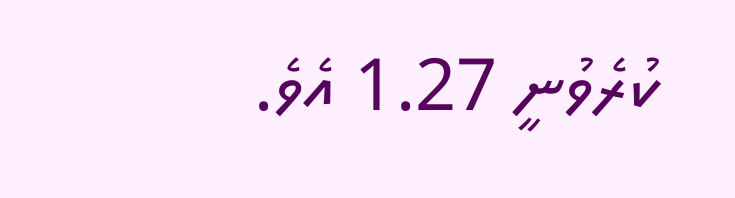ކުރެވުނީ 1.27 އެވެ.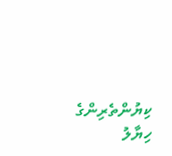ކިޔުންތެރިންގެ ހިޔާލު